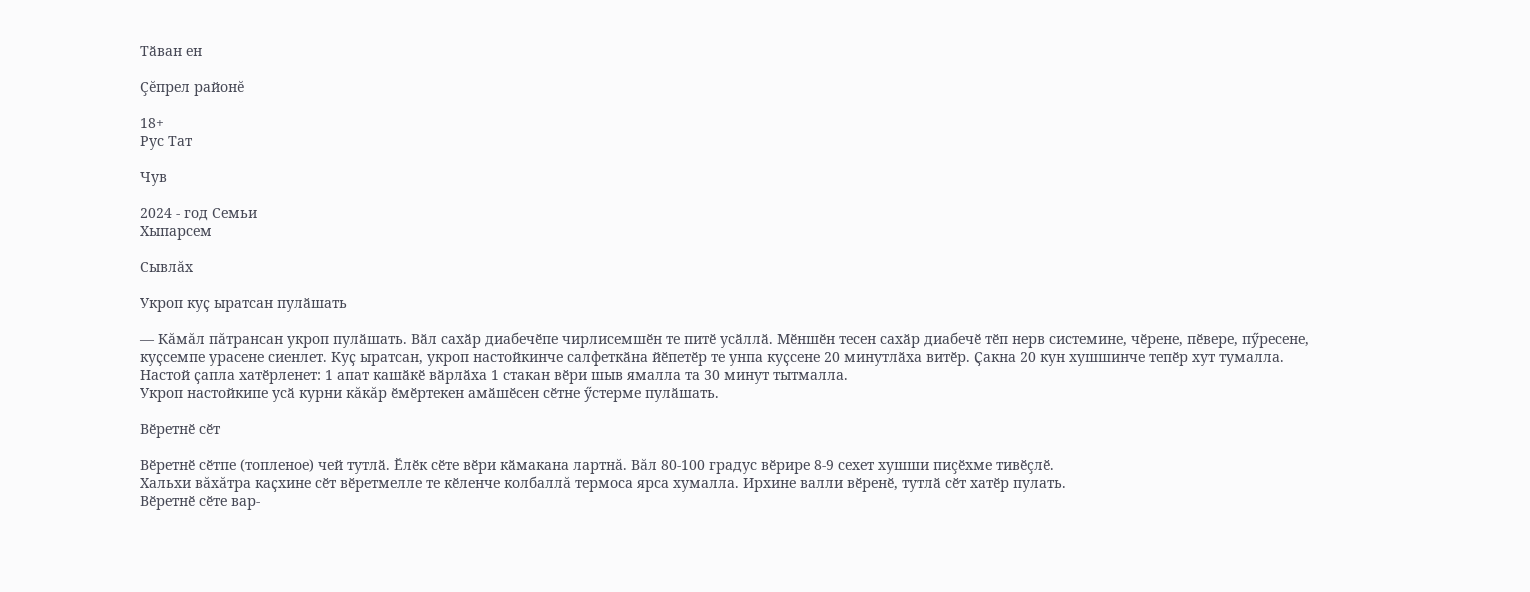Тӑван ен

Çĕпрел районĕ

18+
Рус Тат

Чув

2024 - год Семьи
Хыпарсем

Сывлăх

Укроп куҫ ыратсан пулӑшать

— Кăмăл пăтрансан укроп пулӑшать. Вӑл сахӑр диабечӗпе чирлисемшӗн те питӗ усӑллӑ. Мӗншӗн тесен сахӑр диабечӗ тӗп нерв системине, чӗрене, пӗвере, пӳресене, куҫсемпе урасене сиенлет. Куҫ ыратсан, укроп настойкинче салфеткӑна йӗпетӗр те унпа куҫсене 20 минутлӑха витӗр. Ҫакна 20 кун хушшинче тепӗр хут тумалла.
Настой ҫапла хатӗрленет: 1 апат кашӑкӗ вӑрлӑха 1 стакан вӗри шыв ямалла та 30 минут тытмалла.
Укроп настойкипе усӑ курни кăкăр ӗмӗртекен амӑшӗсен сӗтне ӳстерме пулӑшать.

Вӗретнӗ сӗт

Вӗретнӗ сӗтпе (топленое) чей тутлӑ. Ӗлӗк сӗте вӗри кӑмакана лартнă. Вăл 80-100 градус вӗрире 8-9 сехет хушши пиçӗхме тивӗçлӗ.
Хальхи вăхăтра каҫхине сӗт вӗретмелле те кӗленче колбаллă термоса ярса хумалла. Ирхине валли вӗренӗ, тутлӑ сӗт хатӗр пулать.
Вӗретнӗ сӗте вар-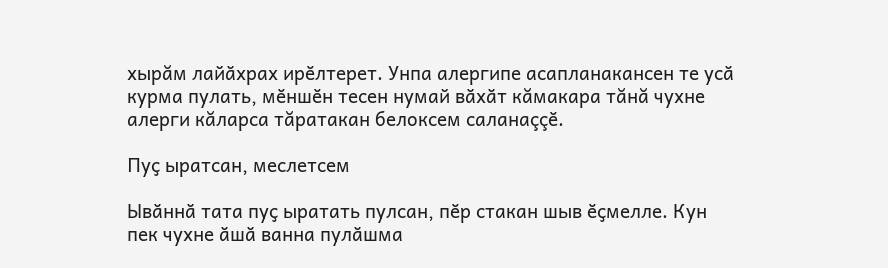хырăм лайӑхрах ирӗлтерет. Унпа алергипе асапланакансен те усӑ курма пулать, мӗншӗн тесен нумай вӑхӑт кăмакара тăнă чухне алерги кăларса тăратакан белоксем саланаççӗ.

Пуҫ ыратсан, меслетсем

Ывӑннӑ тата пуҫ ыратать пулсан, пӗр стакан шыв ӗҫмелле. Кун пек чухне ӑшӑ ванна пулӑшма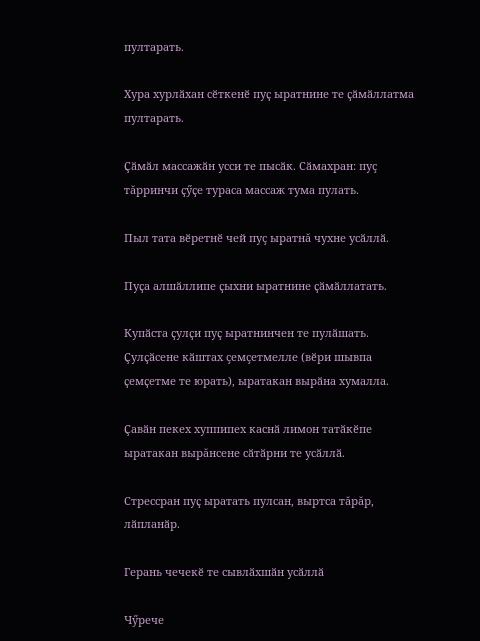пултарать.

Хура хурлӑхан сӗткенӗ пуҫ ыратнине те ҫӑмӑллатма пултарать.

Ҫӑмӑл массажӑн усси те пысӑк. Сӑмахран: пуç тăрринчи ҫӳҫе тураса массаж тума пулать.

Пыл тата вӗретнӗ чей пуç ыратнă чухне усӑллӑ.

Пуҫа алшӑллипе ҫыхни ыратнине ҫӑмӑллатать.

Купӑста ҫулҫи пуҫ ыратнинчен те пулӑшать. Ҫулҫӑсене кӑштах çемçетмелле (вӗри шывпа ҫемҫетме те юрать), ыратакан вырӑна хумалла.

Ҫавӑн пекех хуппипех каснӑ лимон татӑкӗпе ыратакан вырăнсене сӑтӑрни те усӑллӑ.

Стрессран пуҫ ыратать пулсан, выртса тăрăр, лӑпланӑр.

Герань чечекӗ те сывлӑхшӑн усӑллӑ

Чӳрече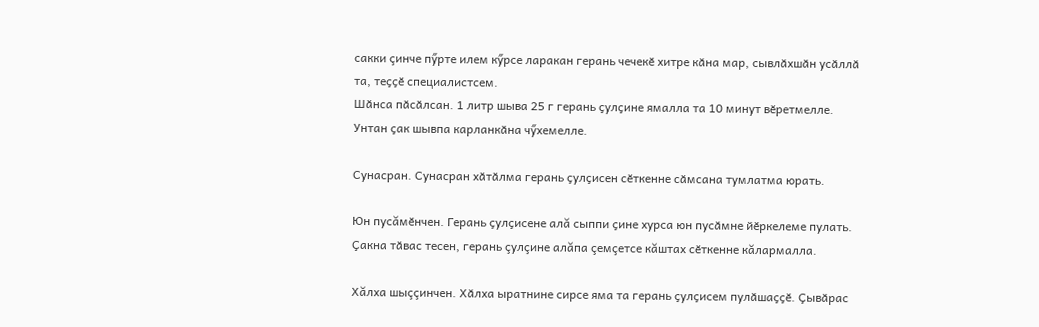сакки çинче пӳрте илем кӳрсе ларакан герань чечекӗ хитре кӑна мар, сывлӑхшӑн усӑллӑ та, теҫҫӗ специалистсем.
Шӑнса пӑсӑлсан. 1 литр шыва 25 г герань ҫулҫине ямалла та 10 минут вӗретмелле. Унтан ҫак шывпа карланкӑна чӳхемелле.

Сунасран. Сунасран хӑтӑлма герань ҫулҫисен сӗткенне сӑмсана тумлатма юрать.

Юн пусăмӗнчен. Герань ҫулҫисене алă сыппи ҫине хурса юн пусӑмне йӗркелеме пулать. Ҫакна тӑвас тесен, герань çулçине алăпа çемçетсе кăштах сӗткенне кăлармалла.

Хăлха шыççинчен. Хӑлха ыратнине сирсе яма та герань ҫулҫисем пулӑшаҫҫӗ. Ҫывӑрас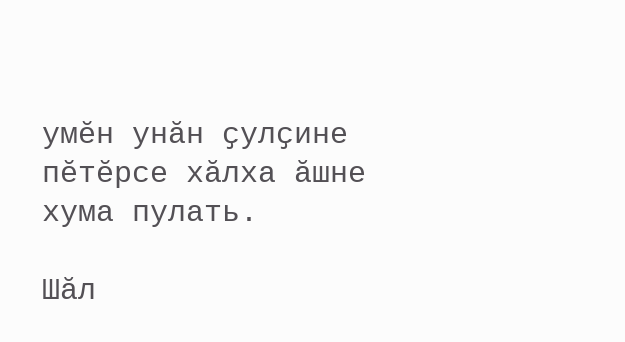умӗн унăн ҫулҫине пӗтӗрсе хӑлха ăшне хума пулать.

Шӑл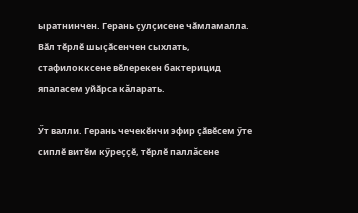ыратнинчен. Герань ҫулҫисене чӑмламалла. Вӑл тӗрлӗ шыҫӑсенчен сыхлать, стафилокксене вӗлерекен бактерицид япаласем уйӑрса кăларать.

Ӳт валли. Герань чечекӗнчи эфир ҫӑвӗсем ӳте сиплӗ витӗм кӳреҫҫӗ, тӗрлӗ паллăсене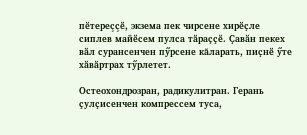пӗтереççӗ, экзема пек чирсене хирӗҫле сиплев майӗсем пулса тӑраҫҫӗ. Ҫавӑн пекех вӑл сурансенчен пӳрсене кăларать, пиҫнӗ ӳте хӑвӑртрах тӳрлетет.

Остеохондрозран, радикулитран. Герань ҫулҫисенчен компрессем туса,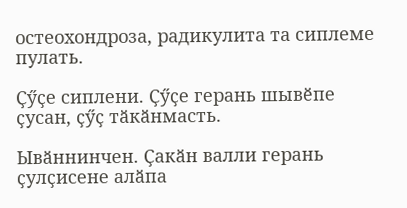остеохондроза, радикулита та сиплеме пулать.

Ҫӳҫе сиплени. Ҫӳҫе герань шывӗпе ҫусан, ҫӳҫ тӑкӑнмасть.

Ывӑннинчен. Ҫакӑн валли герань ҫулҫисене алӑпа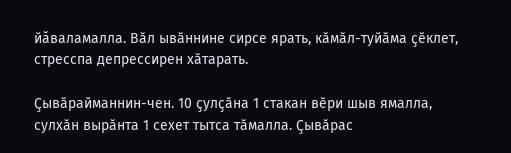йăваламалла. Вӑл ывӑннине сирсе ярать, кӑмӑл-туйӑма ҫӗклет, стресспа депрессирен хӑтарать.

Ҫывӑрайманнин-чен. 10 ҫулҫӑна 1 стакан вӗри шыв ямалла, сулхӑн вырӑнта 1 сехет тытса тӑмалла. Ҫывӑрас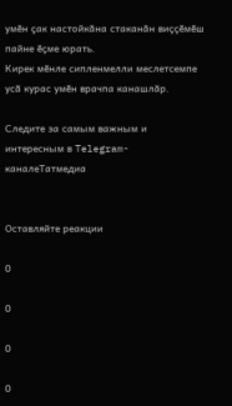умӗн ҫак настойкӑна стаканӑн виҫҫӗмӗш пайне ӗҫме юрать.
Кирек мӗнле сипленмелли меслетсемпе усă курас умӗн врачпа канашлăр.

Следите за самым важным и интересным в Telegram-каналеТатмедиа


Оставляйте реакции

0

0

0

0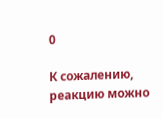0

К сожалению, реакцию можно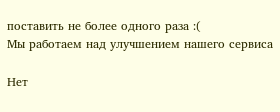поставить не более одного раза :(
Мы работаем над улучшением нашего сервиса

Нет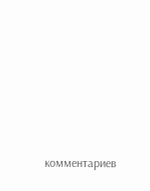комментариев